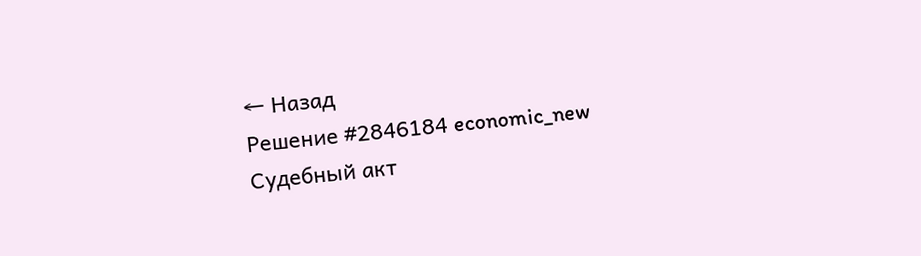← Назад
Решение #2846184 economic_new
Судебный акт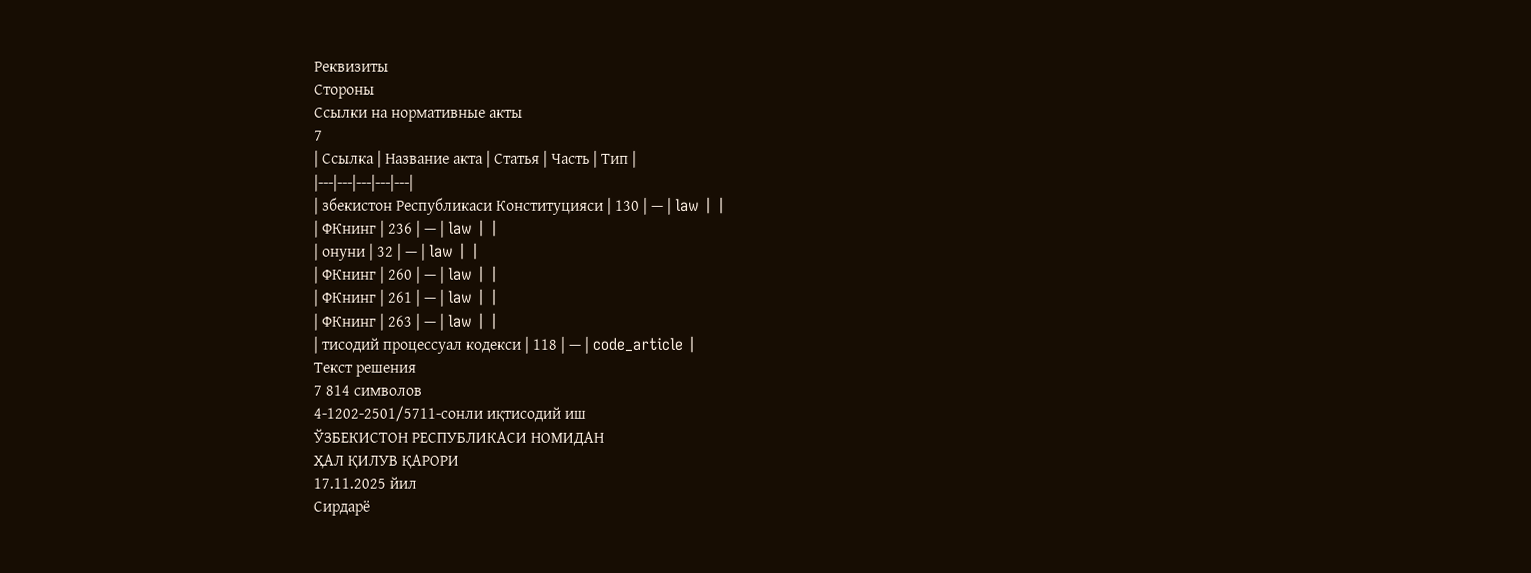Реквизиты
Стороны
Ссылки на нормативные акты
7
| Ссылка | Название акта | Статья | Часть | Тип |
|---|---|---|---|---|
| збекистон Республикаси Конституцияси | 130 | — | law | |
| ФКнинг | 236 | — | law | |
| онуни | 32 | — | law | |
| ФКнинг | 260 | — | law | |
| ФКнинг | 261 | — | law | |
| ФКнинг | 263 | — | law | |
| тисодий процессуал кодекси | 118 | — | code_article |
Текст решения
7 814 символов
4-1202-2501/5711-сонли иқтисодий иш
ЎЗБЕКИСТОН РЕСПУБЛИКАСИ НОМИДАН
ҲАЛ ҚИЛУВ ҚАРОРИ
17.11.2025 йил
Сирдарё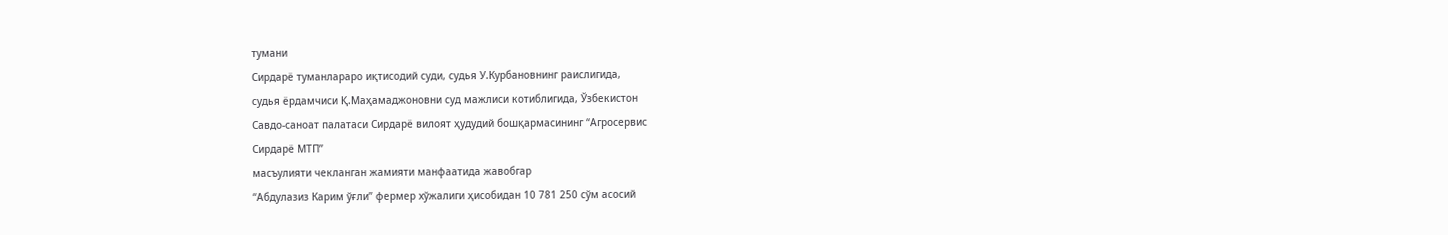тумани
Сирдарё туманлараро иқтисодий суди, судья У.Курбановнинг раислигида,
судья ёрдамчиси Қ.Маҳамаджоновни суд мажлиси котиблигида, Ўзбекистон
Савдо-саноат палатаси Сирдарё вилоят ҳудудий бошқармасининг “Агросервис
Сирдарё МТП”
масъулияти чекланган жамияти манфаатида жавобгар
“Абдулазиз Карим ўғли” фермер хўжалиги ҳисобидан 10 781 250 сўм асосий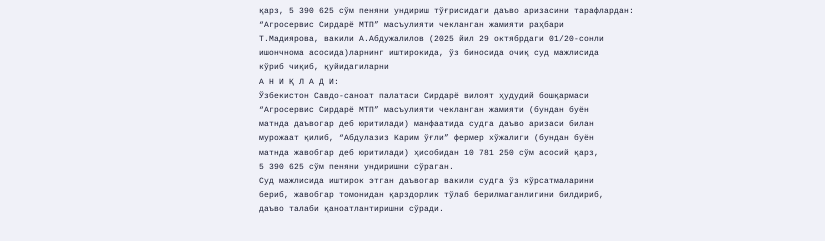қарз, 5 390 625 сўм пеняни ундириш тўғрисидаги даъво аризасини тарафлардан:
“Агросервис Сирдарё МТП” масъулияти чекланган жамияти раҳбари
Т.Мадиярова, вакили А.Абдужалилов (2025 йил 29 октябрдаги 01/20-сонли
ишончнома асосида)ларнинг иштирокида, ўз биносида очиқ суд мажлисида
кўриб чиқиб, қуйидагиларни
А Н И Қ Л А Д И:
Ўзбекистон Савдо-саноат палатаси Сирдарё вилоят ҳудудий бошқармаси
“Агросервис Сирдарё МТП” масъулияти чекланган жамияти (бундан буён
матнда даъвогар деб юритилади) манфаатида судга даъво аризаси билан
мурожаат қилиб, “Абдулазиз Карим ўғли” фермер хўжалиги (бундан буён
матнда жавобгар деб юритилади) ҳисобидан 10 781 250 сўм асосий қарз,
5 390 625 сўм пеняни ундиришни сўраган.
Суд мажлисида иштирок этган даъвогар вакили судга ўз кўрсатмаларини
бериб, жавобгар томонидан қарздорлик тўлаб берилмаганлигини билдириб,
даъво талаби қаноатлантиришни сўради.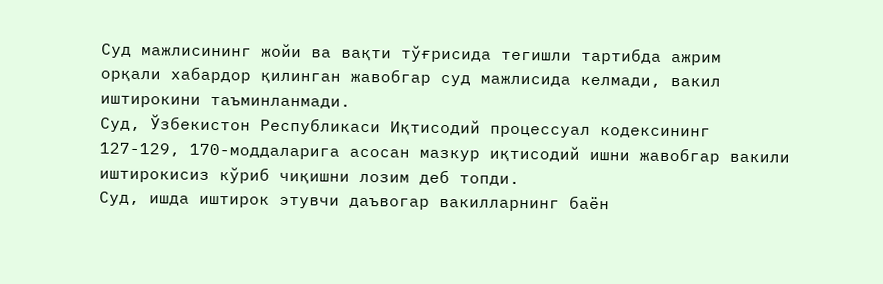Суд мажлисининг жойи ва вақти тўғрисида тегишли тартибда ажрим
орқали хабардор қилинган жавобгар суд мажлисида келмади, вакил
иштирокини таъминланмади.
Суд, Ўзбекистон Республикаси Иқтисодий процессуал кодексининг
127-129, 170-моддаларига асосан мазкур иқтисодий ишни жавобгар вакили
иштирокисиз кўриб чиқишни лозим деб топди.
Суд, ишда иштирок этувчи даъвогар вакилларнинг баён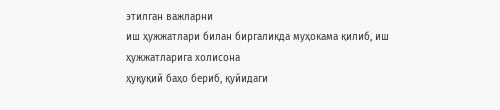этилган важларни
иш ҳужжатлари билан биргаликда муҳокама қилиб, иш ҳужжатларига холисона
ҳуқуқий баҳо бериб, қуйидаги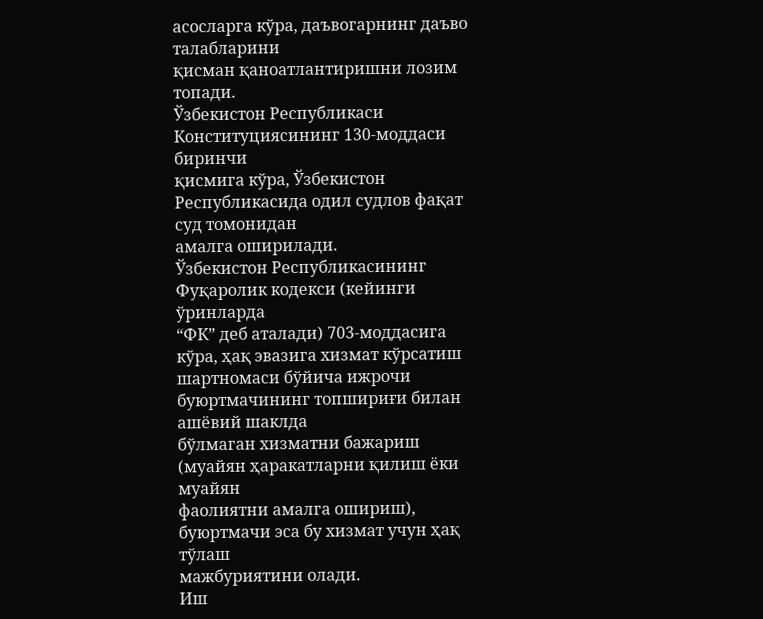асосларга кўра, даъвогарнинг даъво талабларини
қисман қаноатлантиришни лозим топади.
Ўзбекистон Республикаси Конституциясининг 130-моддаси биринчи
қисмига кўра, Ўзбекистон Республикасида одил судлов фақат суд томонидан
амалга оширилади.
Ўзбекистон Республикасининг Фуқаролик кодекси (кейинги ўринларда
“ФК” деб аталади) 703-моддасига кўра, ҳақ эвазига хизмат кўрсатиш
шартномаси бўйича ижрочи буюртмачининг топшириғи билан ашёвий шаклда
бўлмаган хизматни бажариш (муайян ҳаракатларни қилиш ёки муайян
фаолиятни амалга ошириш), буюртмачи эса бу хизмат учун ҳақ тўлаш
мажбуриятини олади.
Иш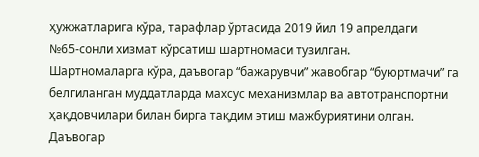ҳужжатларига кўра, тарафлар ўртасида 2019 йил 19 апрелдаги
№65-сонли хизмат кўрсатиш шартномаси тузилган.
Шартномаларга кўра, даъвогар “бажарувчи” жавобгар “буюртмачи” га
белгиланган муддатларда махсус механизмлар ва автотранспортни
ҳақдовчилари билан бирга тақдим этиш мажбуриятини олган.
Даъвогар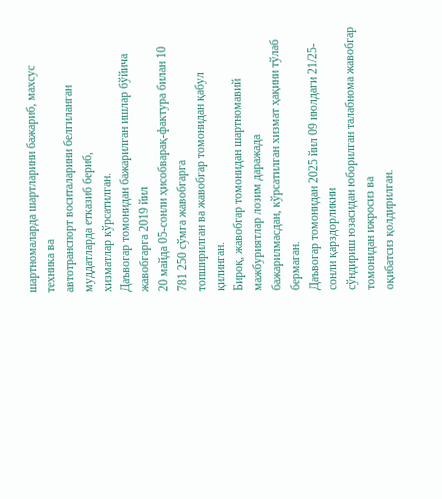шартномаларда шартларини бажариб, махсус техника ва
автотранспорт воситаларини белгиланган муддатларда етказиб бериб,
хизматлар кўрсатилган.
Даъвогар томонидан бажарилган ишлар бўйича жавобгарга 2019 йил
20 майда 05-сонли ҳисобварақ-фактура билан 10 781 250 сўмга жавобгарга
топширилган ва жавобгар томонидан қабул қилинган.
Бироқ, жавобгар томонидан шартномавий мажбуриятлар лозим даражада
бажарилмасдан, кўрсатилган хизмат ҳақини тўлаб бермаган.
Даъвогар томонидан 2025 йил 09 июлдаги 21/25-сонли қарздорликни
сўндириш юзасидан юборилган талабнома жавобгар томонидан ижросиз ва
оқибатсиз қолдирилган.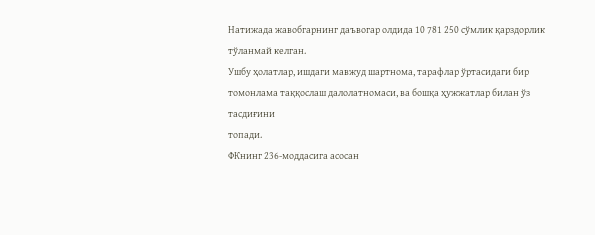Натижада жавобгарнинг даъвогар олдида 10 781 250 сўмлик қарздорлик
тўланмай келган.
Ушбу ҳолатлар, ишдаги мавжуд шартнома, тарафлар ўртасидаги бир
томонлама таққослаш далолатномаси, ва бошқа ҳужжатлар билан ўз тасдиғини
топади.
ФКнинг 236-моддасига асосан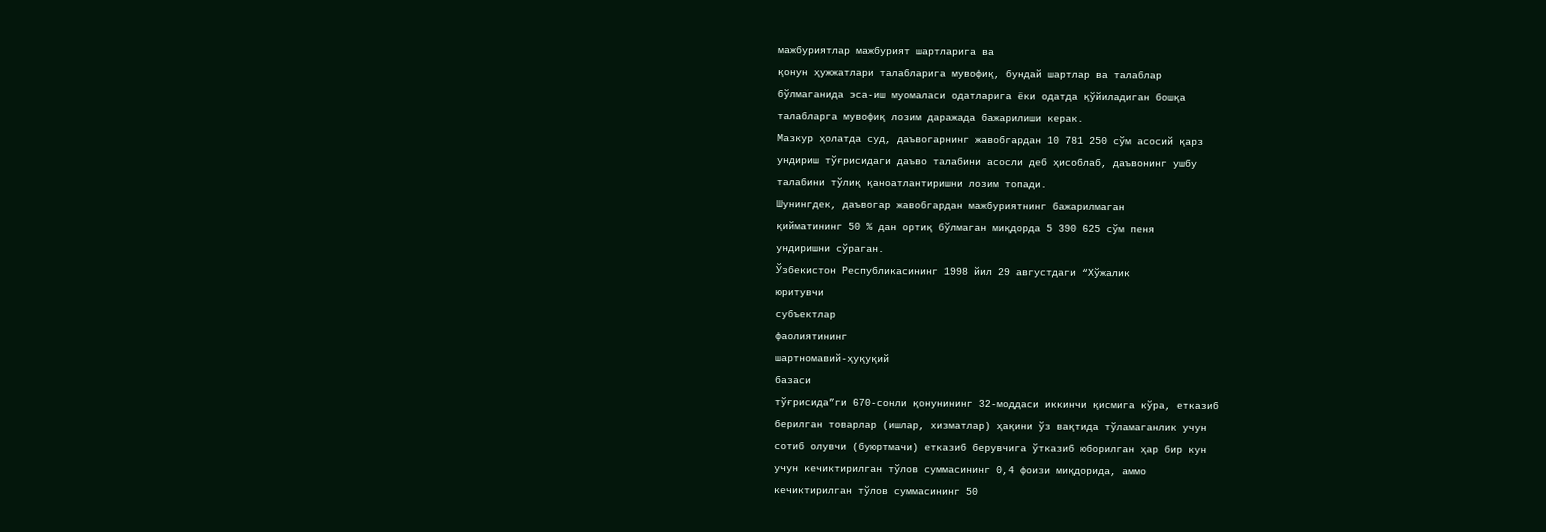мажбуриятлар мажбурият шартларига ва
қонун ҳужжатлари талабларига мувофиқ, бундай шартлар ва талаблар
бўлмаганида эса-иш муомаласи одатларига ёки одатда қўйиладиган бошқа
талабларга мувофиқ лозим даражада бажарилиши керак.
Мазкур ҳолатда суд, даъвогарнинг жавобгардан 10 781 250 сўм асосий қарз
ундириш тўғрисидаги даъво талабини асосли деб ҳисоблаб, даъвонинг ушбу
талабини тўлиқ қаноатлантиришни лозим топади.
Шунингдек, даъвогар жавобгардан мажбуриятнинг бажарилмаган
қийматининг 50 % дан ортиқ бўлмаган миқдорда 5 390 625 сўм пеня
ундиришни сўраган.
Ўзбекистон Республикасининг 1998 йил 29 августдаги “Хўжалик
юритувчи
субъектлар
фаолиятининг
шартномавий-ҳуқуқий
базаси
тўғрисида”ги 670-сонли қонунининг 32-моддаси иккинчи қисмига кўра, етказиб
берилган товарлар (ишлар, хизматлар) ҳақини ўз вақтида тўламаганлик учун
сотиб олувчи (буюртмачи) етказиб берувчига ўтказиб юборилган ҳар бир кун
учун кечиктирилган тўлов суммасининг 0,4 фоизи миқдорида, аммо
кечиктирилган тўлов суммасининг 50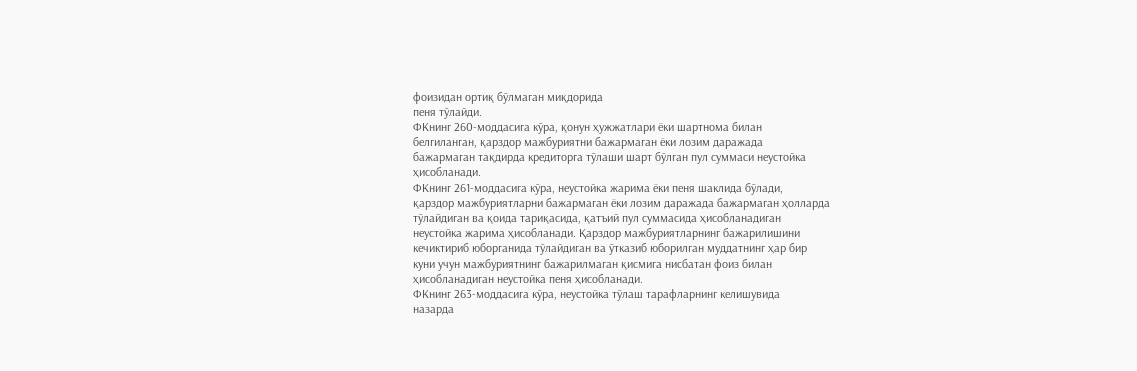фоизидан ортиқ бўлмаган миқдорида
пеня тўлайди.
ФКнинг 260-моддасига кўра, қонун ҳужжатлари ёки шартнома билан
белгиланган, қарздор мажбуриятни бажармаган ёки лозим даражада
бажармаган тақдирда кредиторга тўлаши шарт бўлган пул суммаси неустойка
ҳисобланади.
ФКнинг 261-моддасига кўра, неустойка жарима ёки пеня шаклида бўлади,
қарздор мажбуриятларни бажармаган ёки лозим даражада бажармаган ҳолларда
тўлайдиган ва қоида тариқасида, қатъий пул суммасида ҳисобланадиган
неустойка жарима ҳисобланади. Қарздор мажбуриятларнинг бажарилишини
кечиктириб юборганида тўлайдиган ва ўтказиб юборилган муддатнинг ҳар бир
куни учун мажбуриятнинг бажарилмаган қисмига нисбатан фоиз билан
ҳисобланадиган неустойка пеня ҳисобланади.
ФКнинг 263-моддасига кўра, неустойка тўлаш тарафларнинг келишувида
назарда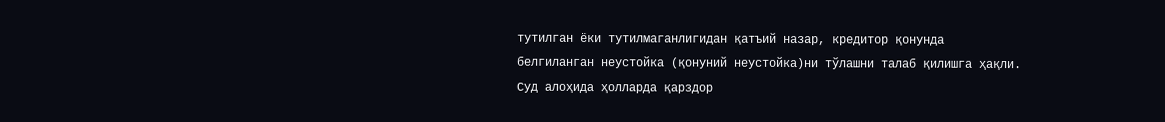тутилган ёки тутилмаганлигидан қатъий назар, кредитор қонунда
белгиланган неустойка (қонуний неустойка)ни тўлашни талаб қилишга ҳақли.
Суд алоҳида ҳолларда қарздор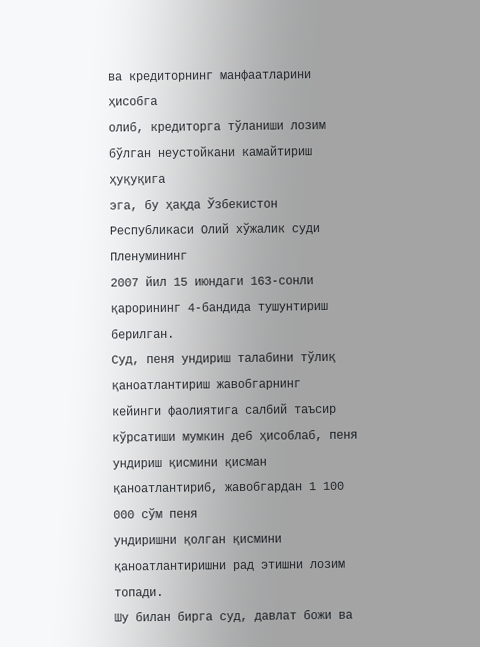ва кредиторнинг манфаатларини ҳисобга
олиб, кредиторга тўланиши лозим бўлган неустойкани камайтириш ҳуқуқига
эга, бу ҳақда Ўзбекистон Республикаси Олий хўжалик суди Пленумининг
2007 йил 15 июндаги 163-сонли қарорининг 4-бандида тушунтириш берилган.
Суд, пеня ундириш талабини тўлиқ қаноатлантириш жавобгарнинг
кейинги фаолиятига салбий таъсир кўрсатиши мумкин деб ҳисоблаб, пеня
ундириш қисмини қисман қаноатлантириб, жавобгардан 1 100 000 сўм пеня
ундиришни қолган қисмини қаноатлантиришни рад этишни лозим топади.
Шу билан бирга суд, давлат божи ва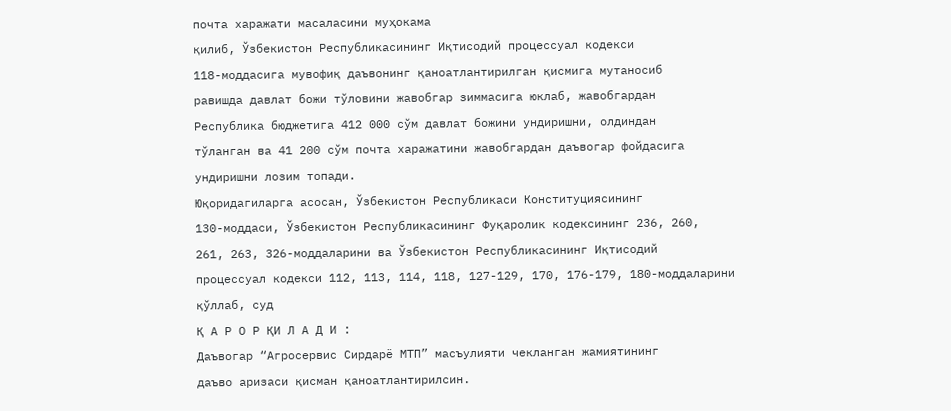почта харажати масаласини муҳокама
қилиб, Ўзбекистон Республикасининг Иқтисодий процессуал кодекси
118-моддасига мувофиқ даъвонинг қаноатлантирилган қисмига мутаносиб
равишда давлат божи тўловини жавобгар зиммасига юклаб, жавобгардан
Республика бюджетига 412 000 сўм давлат божини ундиришни, олдиндан
тўланган ва 41 200 сўм почта харажатини жавобгардан даъвогар фойдасига
ундиришни лозим топади.
Юқоридагиларга асосан, Ўзбекистон Республикаси Конституциясининг
130-моддаси, Ўзбекистон Республикасининг Фуқаролик кодексининг 236, 260,
261, 263, 326-моддаларини ва Ўзбекистон Республикасининг Иқтисодий
процессуал кодекси 112, 113, 114, 118, 127-129, 170, 176-179, 180-моддаларини
қўллаб, суд
Қ А Р О Р ҚИ Л А Д И :
Даъвогар “Агросервис Сирдарё МТП” масъулияти чекланган жамиятининг
даъво аризаси қисман қаноатлантирилсин.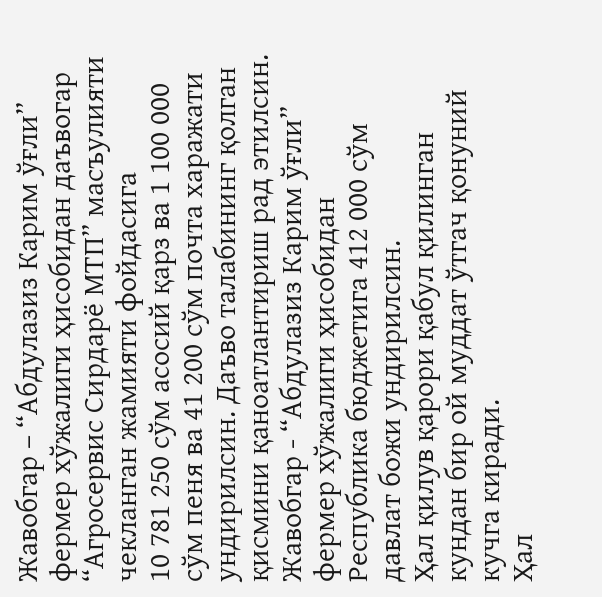Жавобгар – “Абдулазиз Карим ўғли” фермер хўжалиги ҳисобидан даъвогар
“Агросервис Сирдарё МТП” масъулияти чекланган жамияти фойдасига
10 781 250 сўм асосий қарз ва 1 100 000 сўм пеня ва 41 200 сўм почта харажати
ундирилсин. Даъво талабининг қолган қисмини қаноатлантириш рад этилсин.
Жавобгар - “Абдулазиз Карим ўғли” фермер хўжалиги ҳисобидан
Республика бюджетига 412 000 сўм давлат божи ундирилсин.
Ҳал қилув қарори қабул қилинган кундан бир ой муддат ўтгач қонуний
кучга киради.
Ҳал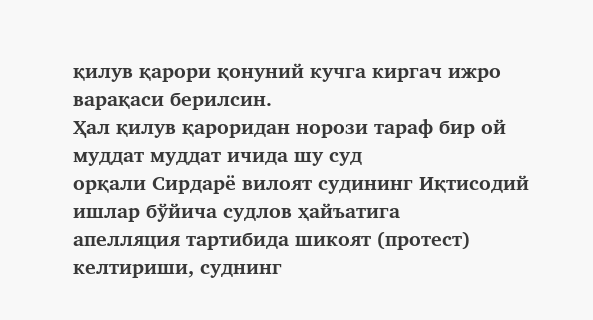қилув қарори қонуний кучга киргач ижро варақаси берилсин.
Ҳал қилув қароридан норози тараф бир ой муддат муддат ичида шу суд
орқали Сирдарё вилоят судининг Иқтисодий ишлар бўйича судлов ҳайъатига
апелляция тартибида шикоят (протест) келтириши, суднинг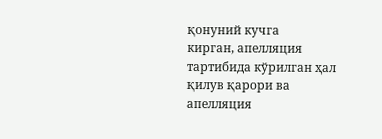қонуний кучга
кирган, апелляция тартибида кўрилган ҳал қилув қарори ва апелляция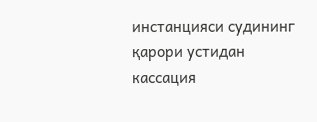инстанцияси судининг қарори устидан кассация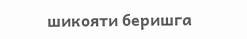шикояти беришга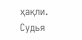ҳақли.
Судья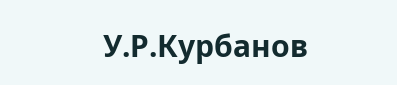У.Р.Курбанов